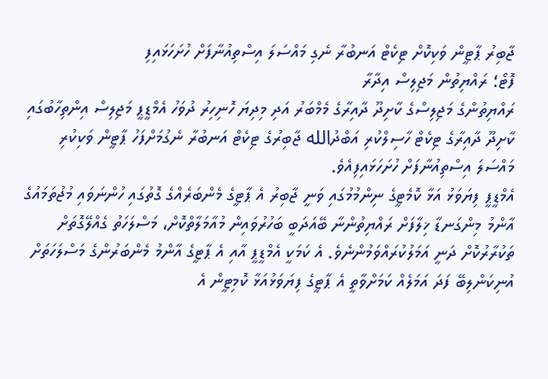ޖާބިރު ޕާޓީން ވަކިކޮށް ޓިކެޓް އަނބުރާ ނެގި މައްސަލަ އިސްތިއުނާފަށް ހުށަހަޅައިފި
ފޮޓޯ؛ ރައްޔިތުން މަޖިލިސް އިދާރާ
ރައްޔިތުންގެ މަޖިލިސްގެ ކާށިދޫ ދާއިރާގެ މެމްބަރު އަދި މިދިޔަ ހޮނިހިރު ދުވަހު އެމްޑީޕީ މަޖިލިސް އިންތިހާބުގައި ކާށިދޫ ދާއިރާގެ ޓިކެޓް ހާސިލްކުރި އަބްދުالله ޖާބިރުގެ ޓިކެޓް އަނބުރާ ނެގުމަށްފަހު ޕާޓީން ވަކިކުރި މައްސަލަ އިސްތިއުނާފަށް ހުށަހަޅައިފިއެވެ.
އެމްޑީޕީ ފިޔަވަޅު އަޅާ ކޮމެޓީގެ ނިންމުމުގައި ވަނީ ޖާބިރު އެ ޕާޓީގެ މެންބަރެއްގެ ގޮތުގައި ހުންނަވައި މުޖުތަމައުގެ އާންމު މިންގަނޑާ ޚިލާފަށް ރައްޔިތުންނާ ބޭއަދަބީ ބަހުރުވައިން މުއާމަލާތްކޮށް، މަސްލަހަތު ގެއްލޭގޮތަށް ތަކުރާރުކޮށް ދަނީ އަމަލުކުރައްވަމުންނެވެ. އެ ކަމަކީ އެމްޑީޕީ އާއި އެ ޕާޓީގެ އާންމު މެންބަރުންގެ މަސްލަހަތަށް އުނިކަންލިބޭ ފަދަ އަމަލެއް ކަމަށްވާތީ އެ ޕާޓީގެ ފިޔަވަޅުއަޅާ ކޮމިޓީން އެ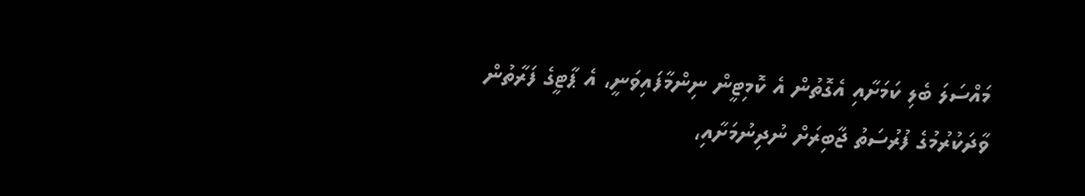މައްސަލަ ބެލި ކަމަށާއި އެގޮތުން އެ ކޮމިޓީން ނިންމާފައިވަނީ، އެ ޕާޓީގެ ފަރާތުން ވާދަކުރުމުގެ ފުރުސަތު ޖާބިރަށް ނުދިނުމަށާއި،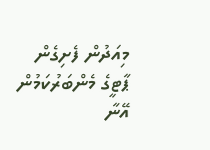މިއަދުން ފެށިގެން ޕާޓީގެ މެންބަރުކަމުން އޭނާ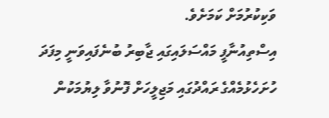ވަކިކުރުމަށް ކަމަށެވެ.
އިސްތިއުނާފީ މައްސަލައިގައި ޖާބިރު ބުނެފައިވަނީ މިފަދަ ހުށަހެޅުމެއްގެ ރައްދުގައި މަޖިލީހަށް ފޮނުވާ ލިޔުމަކުން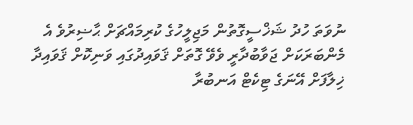ނުވަތަ ހުދު ޝަޚްސީގޮތުން މަޖިލީހުގެ ކުރިމައްޗަށް ޙާޟިރުވެ އެ މެންބަރަކަށް ޖަވާބުދާރީ ވެވޭ ގޮތަށް ޤަވައިދުގައި ވަނިކޮށް ޤަވައިދާ ޚިލާފަށް އޭނަގެ ޓިކެޓް އަނބުރާ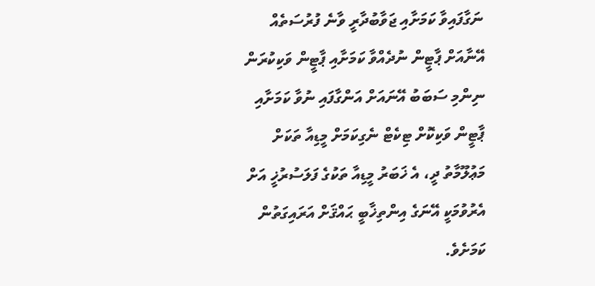ނަގާފައިވާ ކަމަށާއި ޖަވާބުދާރީ ވާނެ ފުރުސަތެއް އޭނާއަށް ޕާޓީން ނުދެއްވާ ކަމަށާއި ޕާޓީން ވަކިކުރަން ނިންމި ސަބަބު އޭނައަށް އަންގާފައި ނުވާ ކަމަށާއި ޕާޓީން ވަކިކޮށް ޓިކެޓް ނެގިކަމަށް މީޑިއާ ތަކަށް މަޢުލޫމާތު ދީ، އެ ޚަބަރު މީޑިއާ ތަކުގެ ފަލަސުރުޚީ އަށް އެރުވުމަކީ އޭނަގެ އިންތިޚާބީ ޙައްޤަށް އަރައިގަތުން ކަމަށެވެ.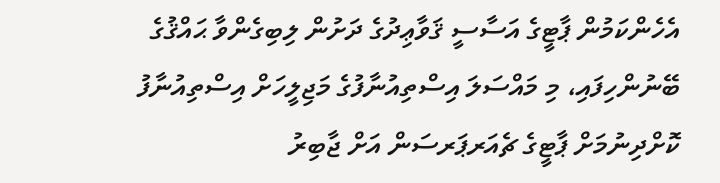އެހެންކަމުން ޕާޓީގެ އަސާސީ ޤަވާޢިދުގެ ދަށުން ލިބިގެންވާ ޙައްޤުގެ ބޭނުންހިފައި، މި މައްސަލަ އިސްތިއުނާފުގެ މަޖިލީހަށް އިސްތިއުނާފު ކޮށްދިނުމަށް ޕާޓީގެ ޗެއަރޕަރސަން އަށް ޖާބިރު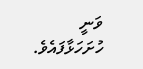ވަނީ ހުށަހަޅާފައެވެ.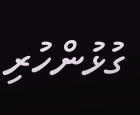ގުޅުންހުރި